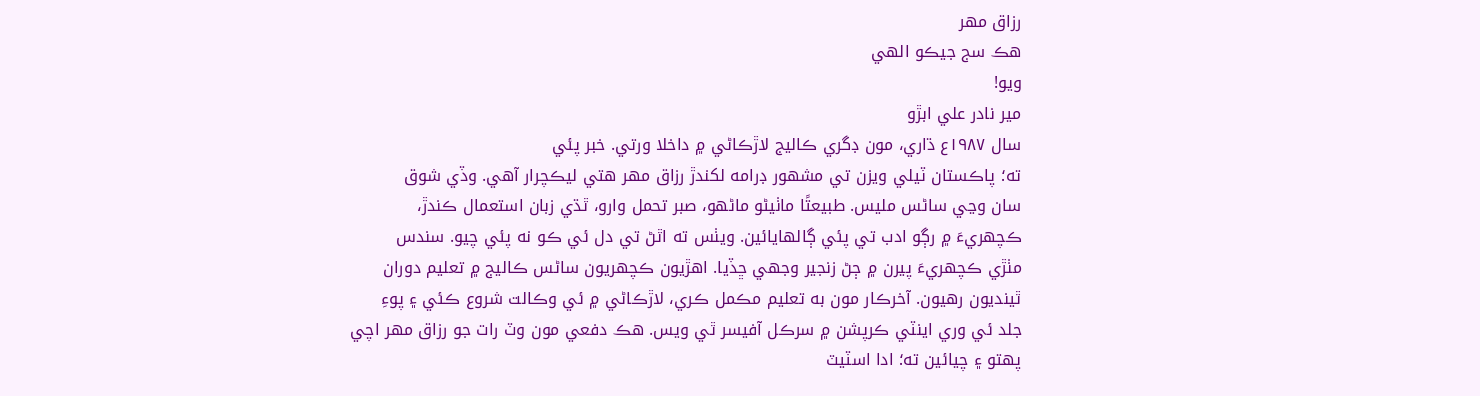رزاق مهر
هڪ سج جيڪو الهي
ويو!
مير نادر علي ابڙو
سال ۱۹۸۷ع ڌاري، مون ڊگري ڪاليج لاڙڪاڻي ۾ داخلا ورتي. خبر پئي
ته؛ پاڪستان ٽيلي ويزن تي مشهور ڊرامه لکندڙ رزاق مهر هتي ليڪچرار آهي. وڏي شوق
سان وڃي ساڻس مليس. طبيعتًا ماٺيڻو ماڻهو، صبر تحمل وارو، ٿڌي زبان استعمال ڪندڙ،
ڪچهريءَ ۾ رڳو ادب تي پئي ڳالهايائين. ويٺس ته اٿڻ تي دل ئي ڪو نه پئي چيو. سندس
مٺڙي ڪچهريءَ پيرن ۾ ڄڻ زنجير وجهي ڇڏيا. اهڙيون ڪچهريون ساڻس ڪاليج ۾ تعليم دوران
ٿينديون رهيون. آخرڪار مون به تعليم مڪمل ڪري، لاڙڪاڻي ۾ ئي وڪالت شروع ڪئي ۽ پوءِ
جلد ئي وري اينٽي ڪرپشن ۾ سرڪل آفيسر ٿي ويس. هڪ دفعي مون وٽ رات جو رزاق مهر اچي
پهتو ۽ چيائين ته؛ ادا اسٽيٽ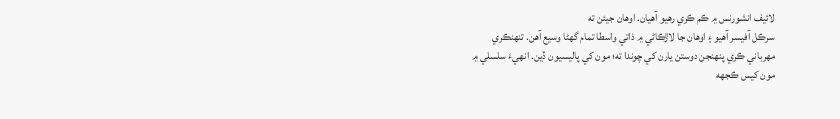لائيف انشورنس ۾ ڪم ڪري رهيو آهيان. اوهان جيئن ته
سرڪل آفيسر آهيو ۽ اوهان جا لاڙڪاڻي ۾ ذاتي واسطا تمام گهڻا وسيع آهن. تنهنڪري
مهرباني ڪري پنهنجن دوستن يارن کي چوندا ته؛ مون کي پاليسيون ڏين. انهيءَ سلسلي ۾
مون کيس ڪجهه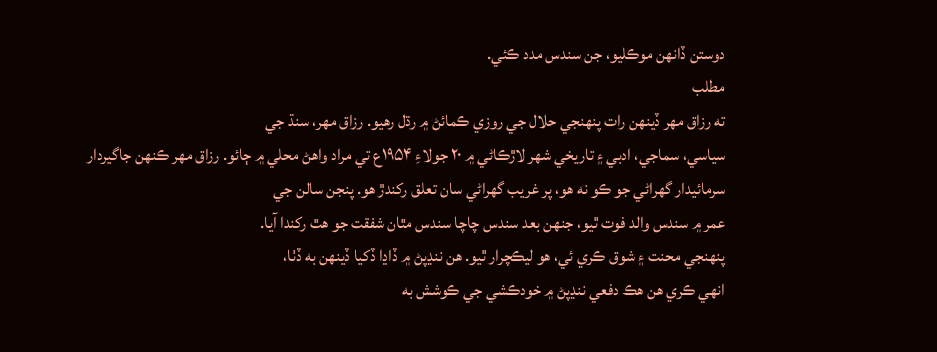دوستن ڏانهن موڪليو، جن سندس مدد ڪئي.
مطلب
ته رزاق مهر ڏينهن رات پنهنجي حلال جي روزي ڪمائڻ ۾ رڌل رهيو. رزاق مهر، سنڌ جي
سياسي، سماجي، ادبي ۽ تاريخي شهر لاڙڪاڻي ۾ ۲۰ جولاءِ ۱۹۵۴ع تي مراد واهڻ محلي ۾ ڄائو. رزاق مهر ڪنهن جاگيردار
سرمائيدار گهراڻي جو ڪو نه هو، پر غريب گهراڻي سان تعلق رکندڙ هو. پنجن سالن جي
عمر ۾ سندس والد فوت ٿيو، جنهن بعد سندس چاچا سندس مٿان شفقت جو هٿ رکندا آيا.
پنهنجي محنت ۽ شوق ڪري ئي، هو ليڪچرار ٿيو. هن ننڍپڻ ۾ ڏاڍا ڏکيا ڏينهن به ڏٺا،
انهي ڪري هن هڪ دفعي ننڍپڻ ۾ خودڪشي جي ڪوشش به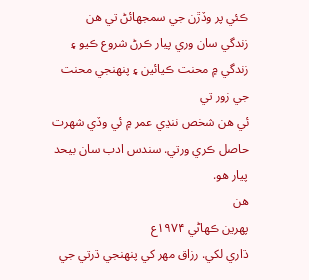ڪئي پر وڏڙن جي سمجهائڻ تي هن
زندگي سان وري پيار ڪرڻ شروع ڪيو ۽ زندگي ۾ محنت ڪيائين ۽ پنهنجي محنت جي زور تي
ئي هن شخص ننڍي عمر ۾ ئي وڏي شهرت حاصل ڪري ورتي. سندس ادب سان بيحد پيار هو.
هن
پهرين ڪهاڻي ۱۹۷۴ع
ڌاري لکي. رزاق مهر کي پنهنجي ڌرتي جي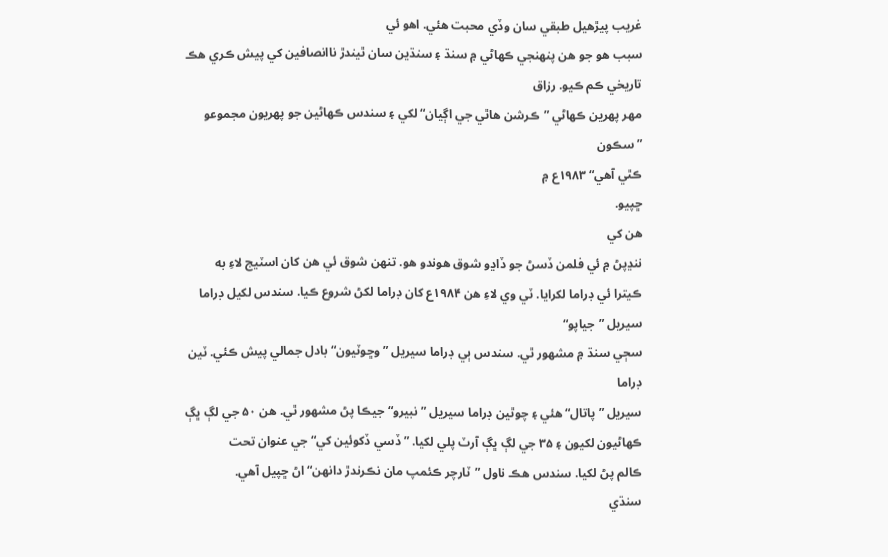غريب پيڙهيل طبقي سان وڏي محبت هئي. اهو ئي
سبب هو جو هن پنهنجي ڪهاڻي ۾ سنڌ ۽ سنڌين سان ٿيندڙ ناانصافين کي پيش ڪري هڪ تاريخي ڪم ڪيو. رزاق
مهر پهرين ڪهاڻي ”ڪرشن هاٿي جي اڳيان“ لکي ۽ سندس ڪهاڻين جو پهريون مجموعو ”سڪون
ڪٿي آهي“ ۱۹۸۳ع ۾
ڇپيو.
هن کي
ننڍپڻ ۾ ئي فلمن ڏسڻ جو ڏاڍو شوق هوندو هو. تنهن شوق ئي هن کان اسٽيج لاءِ به
ڪيترا ئي ڊراما لکرايا. ٽي وي لاءِ هن ۱۹۸۴ع کان ڊراما لکڻ شروع ڪيا. سندس لکيل ڊراما سيريل ”جياپو“
سڄي سنڌ ۾ مشهور ٿي. سندس ٻي ڊراما سيريل ”وڇوٽيون“ بادل جمالي پيش ڪئي. ٽين ڊراما
سيريل ”پاتال“ هئي ۽ چوٿين ڊراما سيريل ”نبيرو“ جيڪا پڻ مشهور ٿي. هن ۵۰ جي لڳ ڀڳ ڪهاڻيون لکيون ۽ ۳۵ جي لڳ ڀڳ آرٽ پلي لکيا. ”ڏسي ڏکوئين کي“ جي عنوان تحت
ڪالم پڻ لکيا. سندس هڪ ناول ”ٽارچر ڪئمپ مان نڪرندڙ دانهن“ اڻ ڇپيل آهي.
سنڌي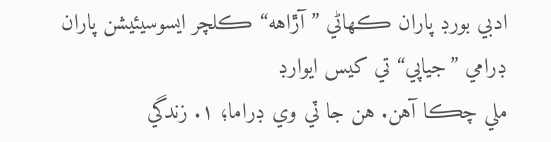ادبي بورڊ پاران ڪهاڻي ”آڙاهه“ ڪلچر ايسوسيئيشن پاران ڊرامي ”جياپي“ تي کيس ايوارڊ
ملي چڪا آهن. هن جا ٽي وي ڊراما؛ ۱. زندگي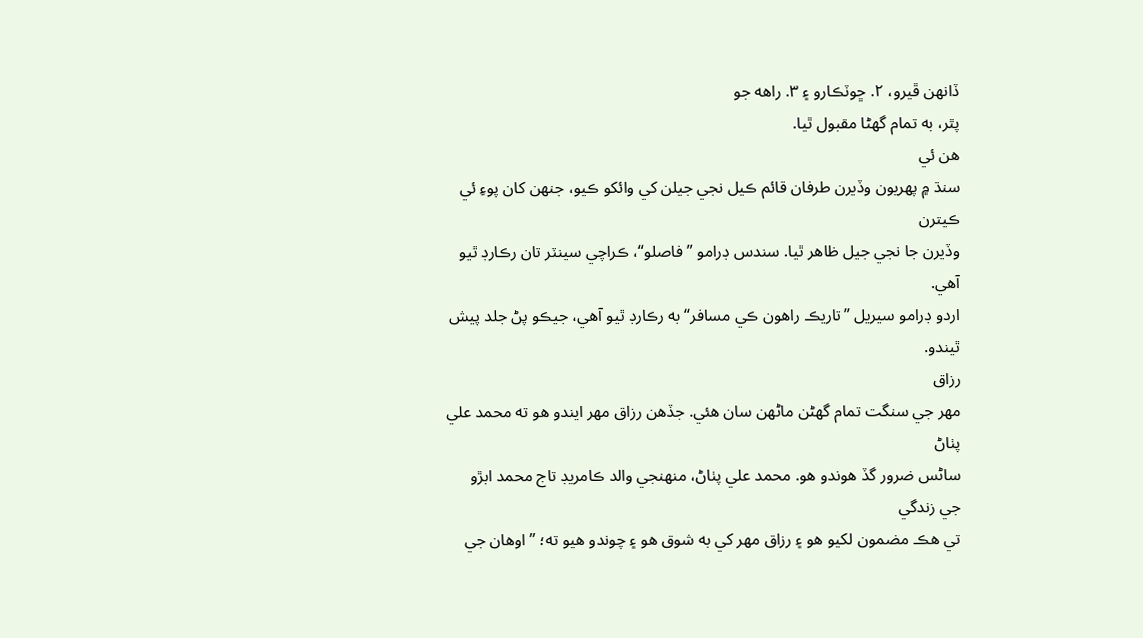ڏانهن ڦيرو، ۲. ڇوٽڪارو ۽ ۳. راهه جو
پٿر، به تمام گهڻا مقبول ٿيا.
هن ئي
سنڌ ۾ پهريون وڏيرن طرفان قائم ڪيل نجي جيلن کي وائکو ڪيو، جنهن کان پوءِ ئي ڪيترن
وڏيرن جا نجي جيل ظاهر ٿيا. سندس ڊرامو ”فاصلو“، ڪراچي سينٽر تان رڪارڊ ٿيو آهي.
اردو ڊرامو سيريل ”تاريڪ راهون ڪي مسافر“ به رڪارڊ ٿيو آهي، جيڪو پڻ جلد پيش
ٿيندو.
رزاق
مهر جي سنگت تمام گهڻن ماڻهن سان هئي. جڏهن رزاق مهر ايندو هو ته محمد علي پٺاڻ
ساڻس ضرور گڏ هوندو هو. محمد علي پٺاڻ، منهنجي والد ڪامريڊ تاج محمد ابڙو جي زندگي
تي هڪ مضمون لکيو هو ۽ رزاق مهر کي به شوق هو ۽ چوندو ھيو ته؛ ”اوهان جي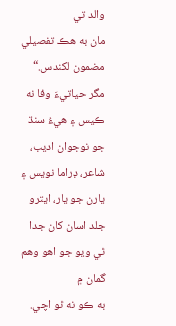والد تي
مان به هڪ تفصيلي مضمون لکندس.“ مگر حياتيءَ وفا نه ڪيس ۽ هيءُ سنڌ جو نوجوان اديب،
شاعر، ڊراما نويس ۽ يارن جو يار، ايترو جلد اسان کان جدا ٿي ويو جو اهو وهم گمان ۾
به ڪو نه ٿو اچي.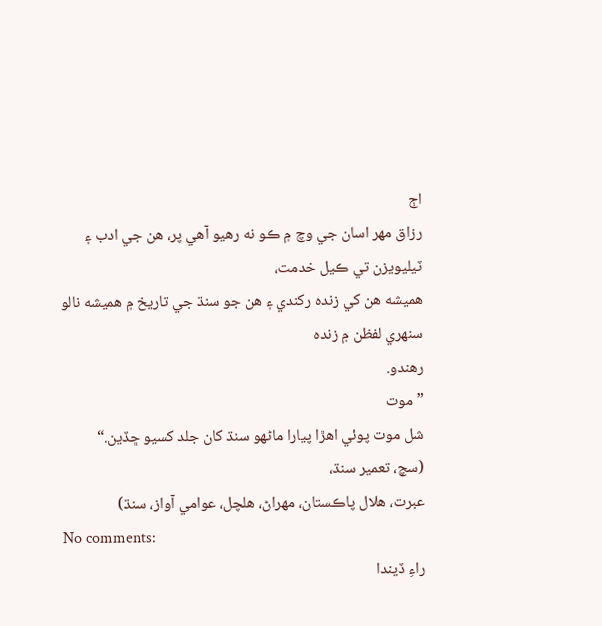اڄ
رزاق مهر اسان جي وچ ۾ ڪو نه رهيو آهي پر، هن جي ادب ۽ ٽيليويزن تي ڪيل خدمت،
هميشه هن کي زنده رکندي ۽ هن جو سنڌ جي تاريخ ۾ هميشه نالو سنهري لفظن ۾ زنده
رهندو.
”موت
شل موت پوئي اهڙا پيارا ماڻهو سنڌ کان جلد کسيو ڇڏين.“
(سچ، تعمير سنڌ،
عبرت، هلال پاڪستان، مهراڻ، هلچل، عوامي آواز، سنڌ)
No comments:
راءِ ڏيندا